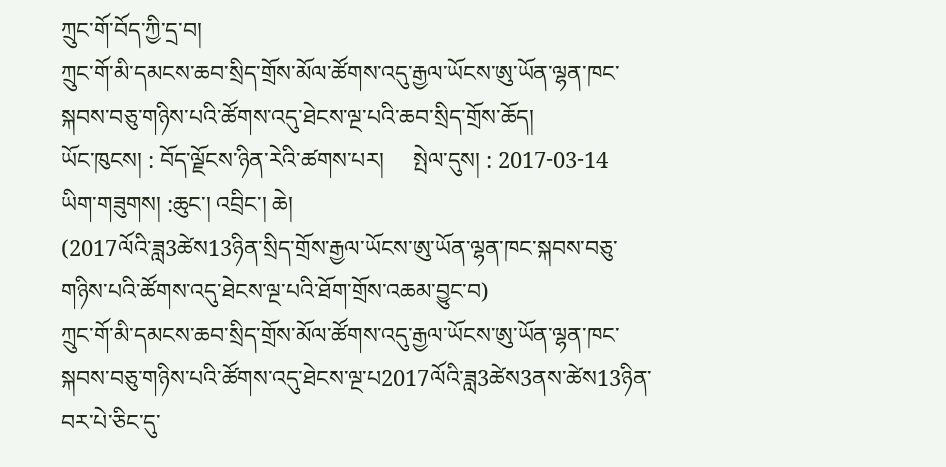ཀྲུང་གོ་བོད་ཀྱི་དྲ་བ།
ཀྲུང་གོ་མི་དམངས་ཆབ་སྲིད་གྲོས་མོལ་ཚོགས་འདུ་རྒྱལ་ཡོངས་ཨུ་ཡོན་ལྷན་ཁང་སྐབས་བཅུ་གཉིས་པའི་ཚོགས་འདུ་ཐེངས་ལྔ་པའི་ཆབ་སྲིད་གྲོས་ཆོད།
ཡོང་ཁུངས། : བོད་ལྗོངས་ཉིན་རེའི་ཚགས་པར།     སྤེལ་དུས། : 2017-03-14
ཡིག་གཟུགས། :ཆུང་། འབྲིང་། ཆེ།
(2017ལོའི་ཟླ3ཚེས13ཉིན་སྲིད་གྲོས་རྒྱལ་ཡོངས་ཨུ་ཡོན་ལྷན་ཁང་སྐབས་བཅུ་གཉིས་པའི་ཚོགས་འདུ་ཐེངས་ལྔ་པའི་ཐོག་གྲོས་འཆམ་བྱུང་བ)
ཀྲུང་གོ་མི་དམངས་ཆབ་སྲིད་གྲོས་མོལ་ཚོགས་འདུ་རྒྱལ་ཡོངས་ཨུ་ཡོན་ལྷན་ཁང་སྐབས་བཅུ་གཉིས་པའི་ཚོགས་འདུ་ཐེངས་ལྔ་པ2017ལོའི་ཟླ3ཚེས3ནས་ཚེས13ཉིན་བར་པེ་ཅིང་དུ་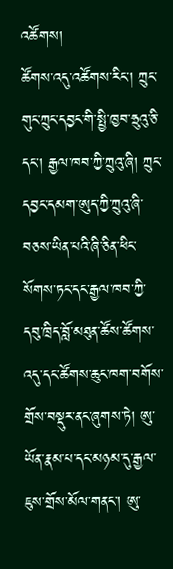འཚོགས།
ཚོགས་འདུ་འཚོགས་རིང་། ཀྲུང་གུང་ཀྲུང་དབྱང་གི་སྤྱི་ཁྱབ་ཧྲུའུ་ཅི་དང་། རྒྱལ་ཁབ་ཀྱི་ཀྲུའུ་ཞི། ཀྲུང་དབྱང་དམག་ཨུད་ཀྱི་ཀྲུའུ་ཞི་བཅས་ཡིན་པའི་ཞི་ཅིན་ཕིང་སོགས་ཏང་དང་རྒྱལ་ཁབ་ཀྱི་དབུ་ཁྲིད་བློ་མཐུན་ཚོས་ཚོགས་འདུ་དང་ཚོགས་ཆུང་ཁག་བགོས་གྲོས་བསྡུར་ནང་ཞུགས་ཏེ། ཨུ་ཡོན་རྣམ་པ་དང་མཉམ་དུ་རྒྱལ་ཇུས་གྲོས་མོལ་གནང་། ཨུ་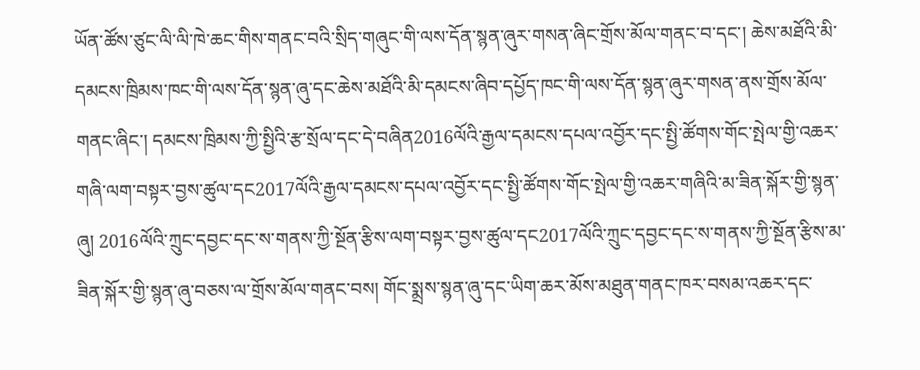ཡོན་ཚོས་ཙུང་ལི་ལི་ཁེ་ཆང་གིས་གནང་བའི་སྲིད་གཞུང་གི་ལས་དོན་སྙན་ཞུར་གསན་ཞིང་གྲོས་མོལ་གནང་བ་དང་། ཆེས་མཐོའི་མི་དམངས་ཁྲིམས་ཁང་གི་ལས་དོན་སྙན་ཞུ་དང་ཆེས་མཐོའི་མི་དམངས་ཞིབ་དཔྱོད་ཁང་གི་ལས་དོན་སྙན་ཞུར་གསན་ནས་གྲོས་མོལ་གནང་ཞིང་། དམངས་ཁྲིམས་ཀྱི་སྤྱིའི་རྩ་སྲོལ་དང་དེ་བཞིན2016ལོའི་རྒྱལ་དམངས་དཔལ་འབྱོར་དང་སྤྱི་ཚོགས་གོང་སྤེལ་གྱི་འཆར་གཞི་ལག་བསྟར་བྱས་ཚུལ་དང2017ལོའི་རྒྱལ་དམངས་དཔལ་འབྱོར་དང་སྤྱི་ཚོགས་གོང་སྤེལ་གྱི་འཆར་གཞིའི་མ་ཟིན་སྐོར་གྱི་སྙན་ཞུ། 2016ལོའི་ཀྲུང་དབྱང་དང་ས་གནས་ཀྱི་སྔོན་རྩིས་ལག་བསྟར་བྱས་ཚུལ་དང2017ལོའི་ཀྲུང་དབྱང་དང་ས་གནས་ཀྱི་སྔོན་རྩིས་མ་ཟིན་སྐོར་གྱི་སྙན་ཞུ་བཅས་ལ་གྲོས་མོལ་གནང་བས། གོང་སྨྲས་སྙན་ཞུ་དང་ཡིག་ཆར་མོས་མཐུན་གནང་ཁར་བསམ་འཆར་དང་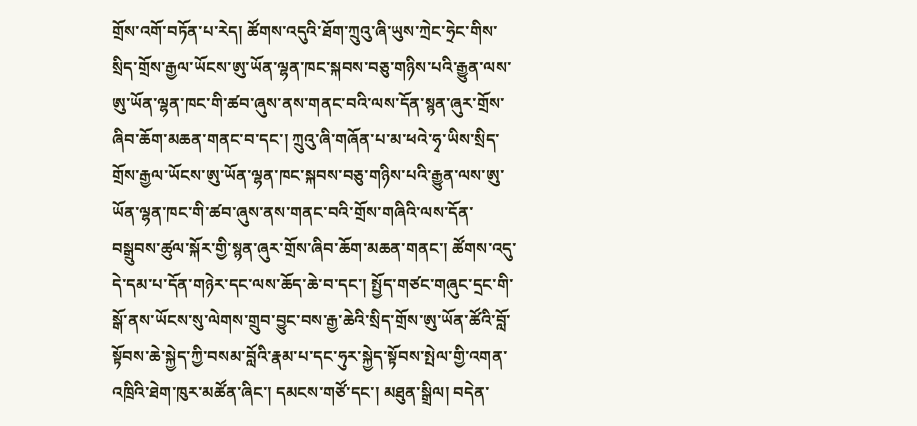གྲོས་འགོ་བཏོན་པ་རེད། ཚོགས་འདུའི་ཐོག་ཀྲུའུ་ཞི་ཡུས་ཀྲེང་ཧྲེང་གིས་སྲིད་གྲོས་རྒྱལ་ཡོངས་ཨུ་ཡོན་ལྷན་ཁང་སྐབས་བཅུ་གཉིས་པའི་རྒྱུན་ལས་ཨུ་ཡོན་ལྷན་ཁང་གི་ཚབ་ཞུས་ནས་གནང་བའི་ལས་དོན་སྙན་ཞུར་གྲོས་ཞིབ་ཆོག་མཆན་གནང་བ་དང་། ཀྲུའུ་ཞི་གཞོན་པ་མ་ཕའེ་ཧྭ་ཡིས་སྲིད་གྲོས་རྒྱལ་ཡོངས་ཨུ་ཡོན་ལྷན་ཁང་སྐབས་བཅུ་གཉིས་པའི་རྒྱུན་ལས་ཨུ་ཡོན་ལྷན་ཁང་གི་ཚབ་ཞུས་ནས་གནང་བའི་གྲོས་གཞིའི་ལས་དོན་བསྒྲུབས་ཚུལ་སྐོར་གྱི་སྙན་ཞུར་གྲོས་ཞིབ་ཆོག་མཆན་གནང་། ཚོགས་འདུ་དེ་དམ་པ་དོན་གཉེར་དང་ལས་ཆོད་ཆེ་བ་དང་། སྤྱོད་གཙང་གཞུང་དྲང་གི་སྒོ་ནས་ཡོངས་སུ་ལེགས་གྲུབ་བྱུང་བས་རྒྱ་ཆེའི་སྲིད་གྲོས་ཨུ་ཡོན་ཚོའི་བློ་སྟོབས་ཆེ་སྐྱེད་ཀྱི་བསམ་བློའི་རྣམ་པ་དང་ཧུར་སྐྱེད་སྟོབས་སྤེལ་གྱི་འགན་འཁྲིའི་ཐེག་ཁུར་མཚོན་ཞིང་། དམངས་གཙོ་དང་། མཐུན་སྒྲིལ། བདེན་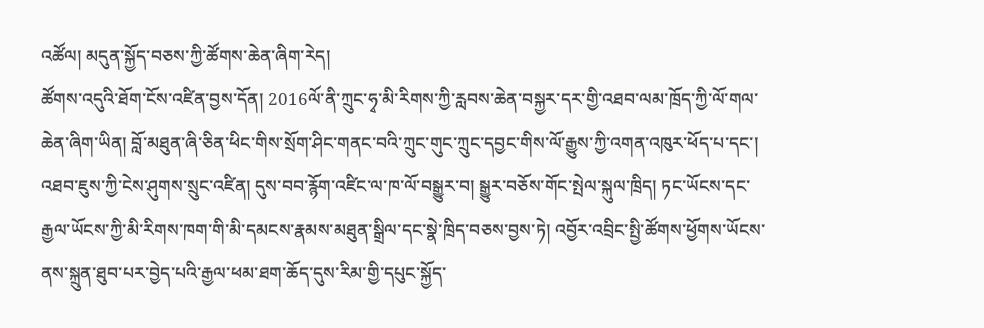འཚོལ། མདུན་སྐྱོད་བཅས་ཀྱི་ཚོགས་ཆེན་ཞིག་རེད།
ཚོགས་འདུའི་ཐོག་ངོས་འཛིན་བྱས་དོན། 2016ལོ་ནི་ཀྲུང་ཧྭ་མི་རིགས་ཀྱི་རླབས་ཆེན་བསྐྱར་དར་གྱི་འཐབ་ལམ་ཁྲོད་ཀྱི་ལོ་གལ་ཆེན་ཞིག་ཡིན། བློ་མཐུན་ཞི་ཅིན་ཕིང་གིས་སྲོག་ཤིང་གནང་བའི་ཀྲུང་གུང་ཀྲུང་དབྱང་གིས་ལོ་རྒྱུས་ཀྱི་འགན་འཁུར་ཕོད་པ་དང་། འཐབ་ཇུས་ཀྱི་ངེས་ཤུགས་སྲུང་འཛིན། དུས་བབ་རྙོག་འཛིང་ལ་ཁ་ལོ་བསྒྱུར་བ། སྒྱུར་བཅོས་གོང་སྤེལ་སྐུལ་ཁྲིད། ཏང་ཡོངས་དང་རྒྱལ་ཡོངས་ཀྱི་མི་རིགས་ཁག་གི་མི་དམངས་རྣམས་མཐུན་སྒྲིལ་དང་སྣེ་ཁྲིད་བཅས་བྱས་ཏེ། འབྱོར་འབྲིང་སྤྱི་ཚོགས་ཕྱོགས་ཡོངས་ནས་སྐྲུན་ཐུབ་པར་བྱེད་པའི་རྒྱལ་ཕམ་ཐག་ཆོད་དུས་རིམ་གྱི་དཔུང་སྐྱོད་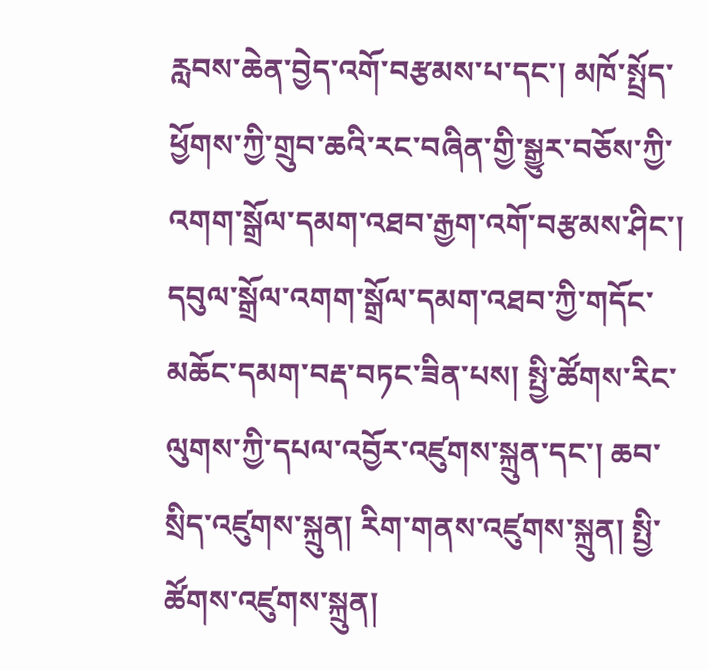རླབས་ཆེན་བྱེད་འགོ་བརྩམས་པ་དང་། མཁོ་སྤྲོད་ཕྱོགས་ཀྱི་གྲུབ་ཆའི་རང་བཞིན་གྱི་སྒྱུར་བཅོས་ཀྱི་འགག་སྒྲོལ་དམག་འཐབ་རྒྱག་འགོ་བརྩམས་ཤིང་། དབུལ་སྒྲོལ་འགག་སྒྲོལ་དམག་འཐབ་ཀྱི་གདོང་མཆོང་དམག་བརྡ་བཏང་ཟིན་པས། སྤྱི་ཚོགས་རིང་ལུགས་ཀྱི་དཔལ་འབྱོར་འཛུགས་སྐྲུན་དང་། ཆབ་སྲིད་འཛུགས་སྐྲུན། རིག་གནས་འཛུགས་སྐྲུན། སྤྱི་ཚོགས་འཛུགས་སྐྲུན།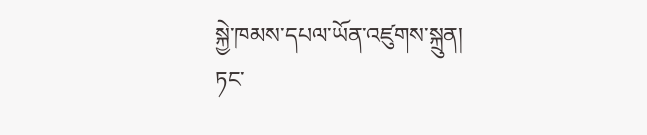སྐྱེ་ཁམས་དཔལ་ཡོན་འཛུགས་སྐྲུན། ཏང་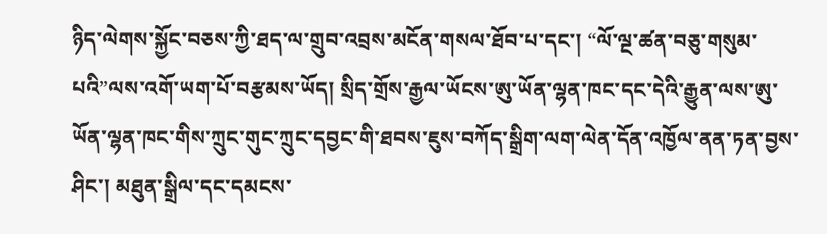ཉིད་ལེགས་སྐྱོང་བཅས་ཀྱི་ཐད་ལ་གྲུབ་འབྲས་མངོན་གསལ་ཐོབ་པ་དང་། “ལོ་ལྔ་ཚན་བཅུ་གསུམ་པའི”ལས་འགོ་ཡག་པོ་བརྩམས་ཡོད། སྲིད་གྲོས་རྒྱལ་ཡོངས་ཨུ་ཡོན་ལྷན་ཁང་དང་དེའི་རྒྱུན་ལས་ཨུ་ཡོན་ལྷན་ཁང་གིས་ཀྲུང་གུང་ཀྲུང་དབྱང་གི་ཐབས་ཇུས་བཀོད་སྒྲིག་ལག་ལེན་དོན་འཁྱོལ་ནན་ཏན་བྱས་ཤིང་། མཐུན་སྒྲིལ་དང་དམངས་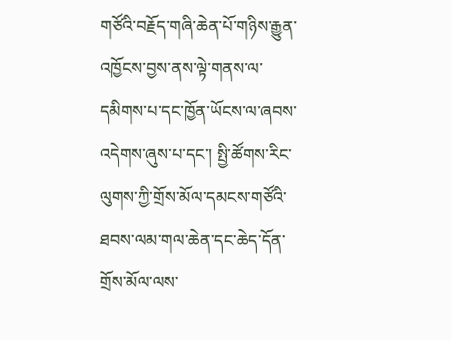གཙོའི་བརྗོད་གཞི་ཆེན་པོ་གཉིས་རྒྱུན་འཁྱོངས་བྱས་ནས་ལྟེ་གནས་ལ་དམིགས་པ་དང་ཁྱོན་ཡོངས་ལ་ཞབས་འདེགས་ཞུས་པ་དང་། སྤྱི་ཚོགས་རིང་ལུགས་ཀྱི་གྲོས་མོལ་དམངས་གཙོའི་ཐབས་ལམ་གལ་ཆེན་དང་ཆེད་དོན་གྲོས་མོལ་ལས་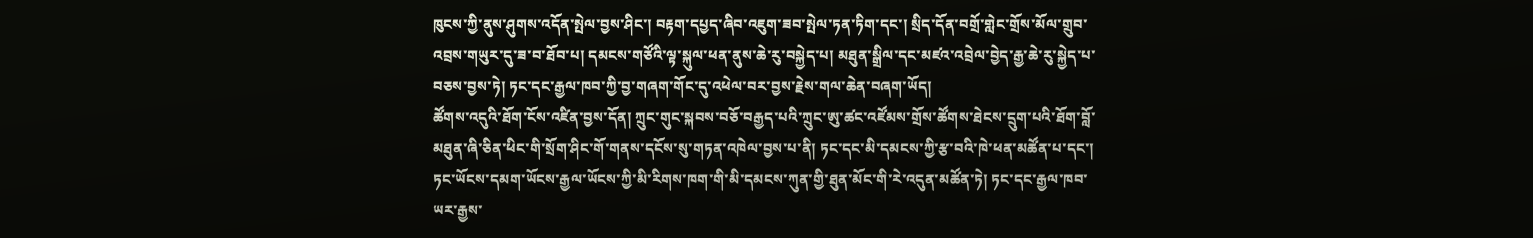ཁུངས་ཀྱི་ནུས་ཤུགས་འདོན་སྤེལ་བྱས་ཤིང་། བརྟག་དཔྱད་ཞིབ་འཇུག་ཟབ་སྤེལ་ཏན་ཏིག་དང་། སྲིད་དོན་བགྲོ་གླེང་གྲོས་མོལ་གྲུབ་འབྲས་གཡུར་དུ་ཟ་བ་ཐོབ་པ། དམངས་གཙོའི་ལྟ་སྐུལ་ཕན་ནུས་ཆེ་རུ་བསྐྱེད་པ། མཐུན་སྒྲིལ་དང་མཛའ་འབྲེལ་བྱེད་རྒྱ་ཆེ་རུ་སྐྱེད་པ་བཅས་བྱས་ཏེ། ཏང་དང་རྒྱལ་ཁབ་ཀྱི་བྱ་གཞག་གོང་དུ་འཕེལ་བར་བྱས་རྗེས་གལ་ཆེན་བཞག་ཡོད།
ཚོགས་འདུའི་ཐོག་ངོས་འཛིན་བྱས་དོན། ཀྲུང་གུང་སྐབས་བཅོ་བརྒྱད་པའི་ཀྲུང་ཨུ་ཚང་འཛོམས་གྲོས་ཚོགས་ཐེངས་དྲུག་པའི་ཐོག་བློ་མཐུན་ཞི་ཅིན་ཕིང་གི་སྲོག་ཤིང་གོ་གནས་དངོས་སུ་གཏན་འཁེལ་བྱས་པ་ནི། ཏང་དང་མི་དམངས་ཀྱི་རྩ་བའི་ཁེ་ཕན་མཚོན་པ་དང་། ཏང་ཡོངས་དམག་ཡོངས་རྒྱལ་ཡོངས་ཀྱི་མི་རིགས་ཁག་གི་མི་དམངས་ཀུན་གྱི་ཐུན་མོང་གི་རེ་འདུན་མཚོན་ཏེ། ཏང་དང་རྒྱལ་ཁབ་ཡར་རྒྱས་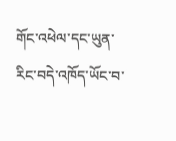གོང་འཕེལ་དང་ཡུན་རིང་བདེ་འཁོད་ཡོང་བ་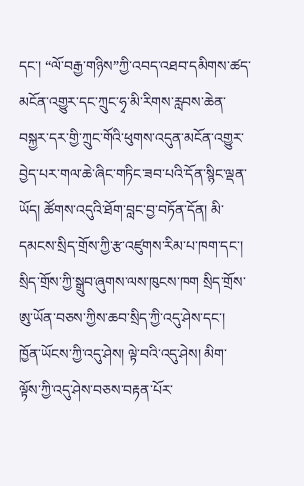དང་། “ལོ་བརྒྱ་གཉིས”ཀྱི་འབད་འཐབ་དམིགས་ཚད་མངོན་འགྱུར་དང་ཀྲུང་ཧྭ་མི་རིགས་རླབས་ཆེན་བསྐྱར་དར་གྱི་ཀྲུང་གོའི་ཕུགས་འདུན་མངོན་འགྱུར་བྱེད་པར་གལ་ཆེ་ཞིང་གཏིང་ཟབ་པའི་དོན་སྙིང་ལྡན་ཡོད། ཚོགས་འདུའི་ཐོག་བླང་བྱ་བཏོན་དོན། མི་དམངས་སྲིད་གྲོས་ཀྱི་རྩ་འཛུགས་རིམ་པ་ཁག་དང་། སྲིད་གྲོས་ཀྱི་སྒྲུབ་ཞུགས་ལས་ཁུངས་ཁག སྲིད་གྲོས་ཨུ་ཡོན་བཅས་ཀྱིས་ཆབ་སྲིད་ཀྱི་འདུ་ཤེས་དང་། ཁྱོན་ཡོངས་ཀྱི་འདུ་ཤེས། ལྟེ་བའི་འདུ་ཤེས། མིག་ལྟོས་ཀྱི་འདུ་ཤེས་བཅས་བརྟན་པོར་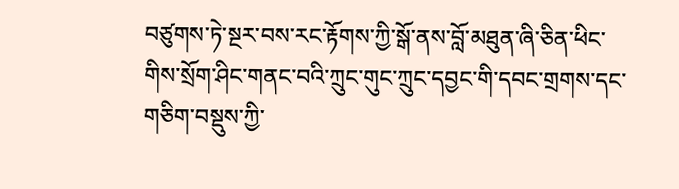བཙུགས་ཏེ་སྔར་བས་རང་རྟོགས་ཀྱི་སྒོ་ནས་བློ་མཐུན་ཞི་ཅིན་ཕིང་གིས་སྲོག་ཤིང་གནང་བའི་ཀྲུང་གུང་ཀྲུང་དབྱང་གི་དབང་གྲགས་དང་གཅིག་བསྡུས་ཀྱི་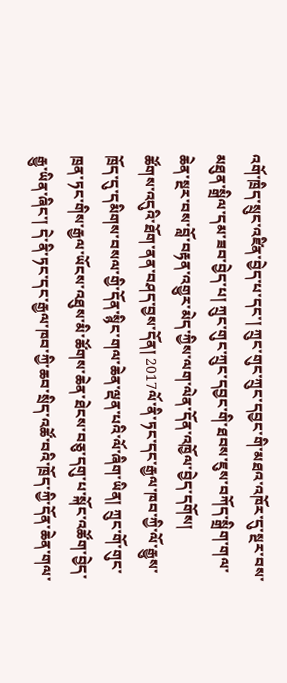འགོ་ཁྲིད་སྲུང་འཛིན་བྱེད་པ་དང་། ཀྲུང་གུང་ཀྲུང་དབྱང་གི་མཐའ་འཁོར་དུ་སྔར་བས་མཐུན་སྒྲིལ་དམ་ཟབ་བྱེད་པ། ཀྲུང་གུང་ཀྲུང་དབྱང་གི་ཐབས་ཇུས་བཀོད་སྒྲིག་གལ་ཆེན་སྔར་བས་བློ་བརྟན་འགྱུར་མེད་ཀྱིས་ལག་ལེན་དོན་འཁྱོལ་བྱེད་དགོས།
ཚོགས་འདུའི་ཐོག་ནན་བཤད་བྱས་དོན། 2017ལོ་ནི་ཏང་དང་རྒྱལ་ཁབ་ཀྱི་ལོ་རྒྱུས་ཁྲོད་དུ་དམིགས་བསལ་གྱི་དོན་སྙིང་གལ་ཆེན་ལྡན་པའི་ལོ་ཞིག་ཡིན། ཀྲུང་གོ་གུང་ཁྲན་ཏང་གིས་རྒྱལ་ཡོངས་འཐུས་མི་ཚོགས་ཆེན་ཐེངས་བཅུ་དགུ་པ་སྐོང་འཚོག་བྱེད་རྒྱུ་ཡིན་ཞིང་། དེ་ནི་ཏང་དང་རྒྱལ་ཁབ་ཀྱི་ཆབ་སྲིད་འཚོ་བའི་ཁྲོད་ཀྱི་དོན་ཆེན་གལ་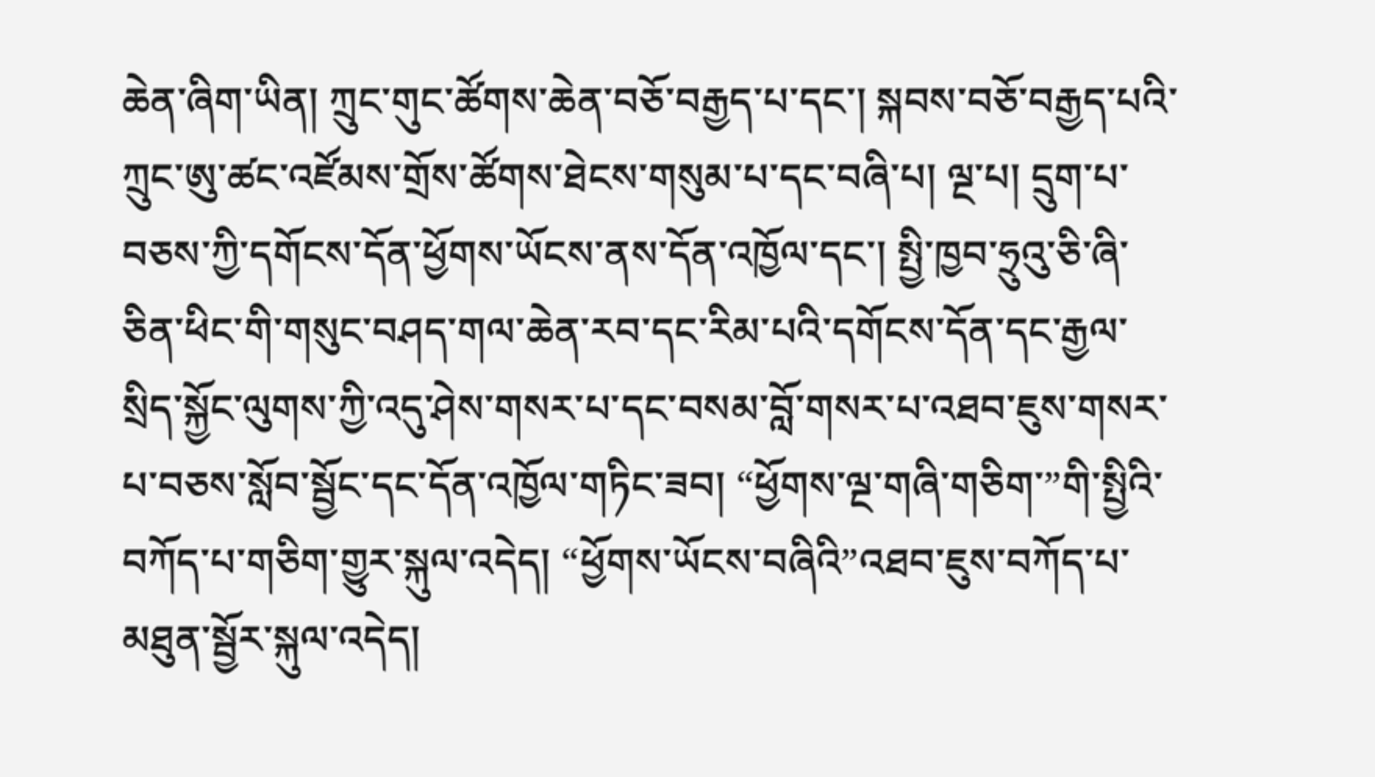ཆེན་ཞིག་ཡིན། ཀྲུང་གུང་ཚོགས་ཆེན་བཅོ་བརྒྱད་པ་དང་། སྐབས་བཅོ་བརྒྱད་པའི་ཀྲུང་ཨུ་ཚང་འཛོམས་གྲོས་ཚོགས་ཐེངས་གསུམ་པ་དང་བཞི་པ། ལྔ་པ། དྲུག་པ་བཅས་ཀྱི་དགོངས་དོན་ཕྱོགས་ཡོངས་ནས་དོན་འཁྱོལ་དང་། སྤྱི་ཁྱབ་ཧྲུའུ་ཅི་ཞི་ཅིན་ཕིང་གི་གསུང་བཤད་གལ་ཆེན་རབ་དང་རིམ་པའི་དགོངས་དོན་དང་རྒྱལ་སྲིད་སྐྱོང་ལུགས་ཀྱི་འདུ་ཤེས་གསར་པ་དང་བསམ་བློ་གསར་པ་འཐབ་ཇུས་གསར་པ་བཅས་སློབ་སྦྱོང་དང་དོན་འཁྱོལ་གཏིང་ཟབ། “ཕྱོགས་ལྔ་གཞི་གཅིག་”གི་སྤྱིའི་བཀོད་པ་གཅིག་གྱུར་སྐུལ་འདེད། “ཕྱོགས་ཡོངས་བཞིའི”འཐབ་ཇུས་བཀོད་པ་མཐུན་སྦྱོར་སྐུལ་འདེད།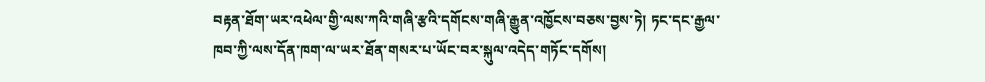བརྟན་ཐོག་ཡར་འཕེལ་གྱི་ལས་ཀའི་གཞི་རྩའི་དགོངས་གཞི་རྒྱུན་འཁྱོངས་བཅས་བྱས་ཏེ། ཏང་དང་རྒྱལ་ཁབ་ཀྱི་ལས་དོན་ཁག་ལ་ཡར་ཐོན་གསར་པ་ཡོང་བར་སྐུལ་འདེད་གཏོང་དགོས།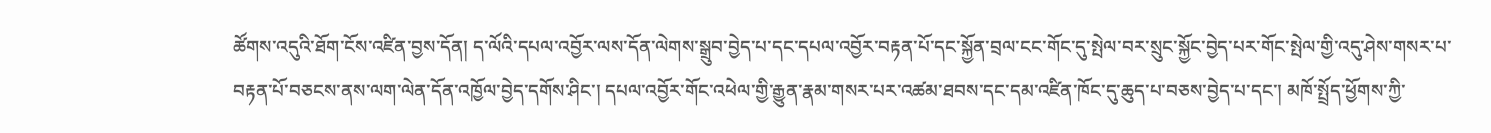ཚོགས་འདུའི་ཐོག་ངོས་འཛིན་བྱས་དོན། ད་ལོའི་དཔལ་འབྱོར་ལས་དོན་ལེགས་སྒྲུབ་བྱེད་པ་དང་དཔལ་འབྱོར་བརྟན་པོ་དང་སྐྱོན་བྲལ་ངང་གོང་དུ་སྤེལ་བར་སྲུང་སྐྱོང་བྱེད་པར་གོང་སྤེལ་གྱི་འདུ་ཤེས་གསར་པ་བརྟན་པོ་བཅངས་ནས་ལག་ལེན་དོན་འཁྱོལ་བྱེད་དགོས་ཤིང་། དཔལ་འབྱོར་གོང་འཕེལ་གྱི་རྒྱུན་རྣམ་གསར་པར་འཚམ་ཐབས་དང་དམ་འཛིན་ཁོང་དུ་ཆུད་པ་བཅས་བྱེད་པ་དང་། མཁོ་སྤྲོད་ཕྱོགས་ཀྱི་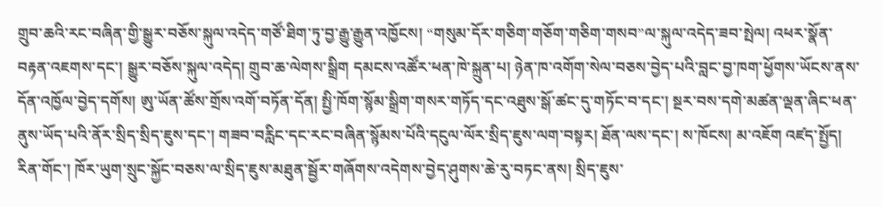གྲུབ་ཆའི་རང་བཞིན་གྱི་སྒྱུར་བཅོས་སྐུལ་འདེད་གཙོ་ཐིག་ཏུ་བྱ་རྒྱུ་རྒྱུན་འཁྱོངས། “གསུམ་དོར་གཅིག་གཅོག་གཅིག་གསབ”ལ་སྐུལ་འདེད་ཟབ་སྤེལ། འཕར་སྣོན་བརྟན་འཇགས་དང་། སྒྱུར་བཅོས་སྐུལ་འདེད། གྲུབ་ཆ་ལེགས་སྒྲིག དམངས་འཚོར་ཕན་ཁེ་སྐྲུན་པ། ཉེན་ཁ་འགོག་སེལ་བཅས་བྱེད་པའི་བླང་བྱ་ཁག་ཕྱོགས་ཡོངས་ནས་དོན་འཁྱོལ་བྱེད་དགོས། ཨུ་ཡོན་ཚོས་གྲོས་འགོ་བཏོན་དོན། སྤྱི་ཁོག་སྙོམ་སྒྲིག་གསར་གཏོད་དང་འཐུས་སྒོ་ཚང་དུ་གཏོང་བ་དང་། སྔར་བས་དགེ་མཚན་ལྡན་ཞིང་ཕན་ནུས་ཡོད་པའི་ནོར་སྲིད་སྲིད་ཇུས་དང་། གཟབ་བརླིང་དང་རང་བཞིན་སྙོམས་པོའི་དངུལ་ལོར་སྲིད་ཇུས་ལག་བསྟར། ཐོན་ལས་དང་། ས་ཁོངས། མ་འཇོག འཛད་སྤྱོད། རིན་གོང་། ཁོར་ཡུག་སྲུང་སྐྱོང་བཅས་ལ་སྲིད་ཇུས་མཐུན་སྦྱོར་གཞོགས་འདེགས་བྱེད་ཤུགས་ཆེ་རུ་བཏང་ནས། སྲིད་ཇུས་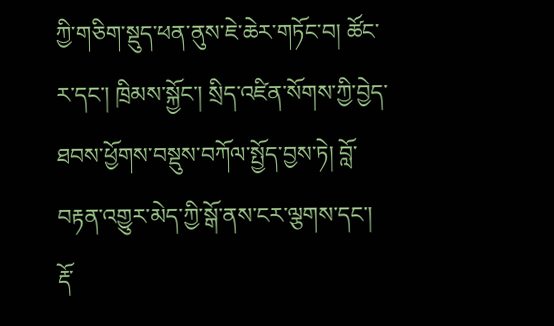ཀྱི་གཅིག་སྡུད་ཕན་ནུས་ཇེ་ཆེར་གཏོང་བ། ཚོང་ར་དང་། ཁྲིམས་སྐྱོང་། སྲིད་འཛིན་སོགས་ཀྱི་བྱེད་ཐབས་ཕྱོགས་བསྡུས་བཀོལ་སྤྱོད་བྱས་ཏེ། བློ་བརྟན་འགྱུར་མེད་ཀྱི་སྒོ་ནས་ངར་ལྕགས་དང་། རྡོ་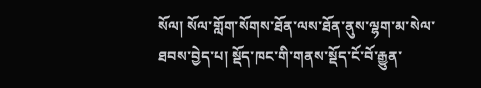སོལ། སོལ་གློག་སོགས་ཐོན་ལས་ཐོན་ནུས་ལྷག་མ་སེལ་ཐབས་བྱེད་པ། སྡོད་ཁང་གི་གནས་སྡོད་ངོ་བོ་རྒྱུན་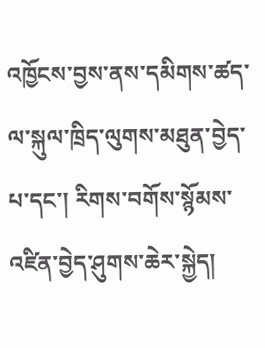འཁྱོངས་བྱས་ནས་དམིགས་ཚད་ལ་སྐུལ་ཁྲིད་ལུགས་མཐུན་བྱེད་པ་དང་། རིགས་བགོས་སྙོམས་འཛིན་བྱེད་ཤུགས་ཆེར་སྐྱེད།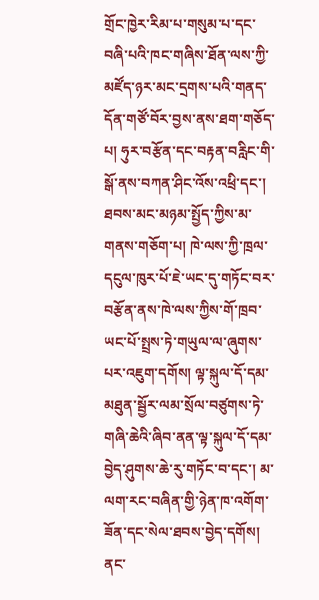གྲོང་ཁྱེར་རིམ་པ་གསུམ་པ་དང་བཞི་པའི་ཁང་གཞིས་ཐོན་ལས་ཀྱི་མཛོད་ཉར་མང་དྲགས་པའི་གནད་དོན་གཙོ་བོར་བྱས་ནས་ཐག་གཅོད་པ། ཧུར་བརྩོན་དང་བརྟན་བརླིང་གི་སྒོ་ནས་བཀན་ཤིང་འོས་འཕྲི་དང་། ཐབས་མང་མཉམ་སྤྱོད་ཀྱིས་མ་གནས་གཅོག་པ། ཁེ་ལས་ཀྱི་ཁྲལ་དངུལ་ཁུར་པོ་ཇེ་ཡང་དུ་གཏོང་བར་བརྩོན་ནས་ཁེ་ལས་ཀྱིས་གོ་ཁྲབ་ཡང་པོ་སྤྲས་ཏེ་གཡུལ་ལ་ཞུགས་པར་འཇུག་དགོས། ལྟ་སྐུལ་དོ་དམ་མཐུན་སྦྱོར་ལམ་སྲོལ་བཙུགས་ཏེ་གཞི་ཆེའི་ཞིབ་ནན་ལྟ་སྐུལ་དོ་དམ་བྱེད་ཤུགས་ཆེ་རུ་གཏོང་བ་དང་། མ་ལག་རང་བཞིན་གྱི་ཉེན་ཁ་འགོག་ཟོན་དང་སེལ་ཐབས་བྱེད་དགོས། ནང་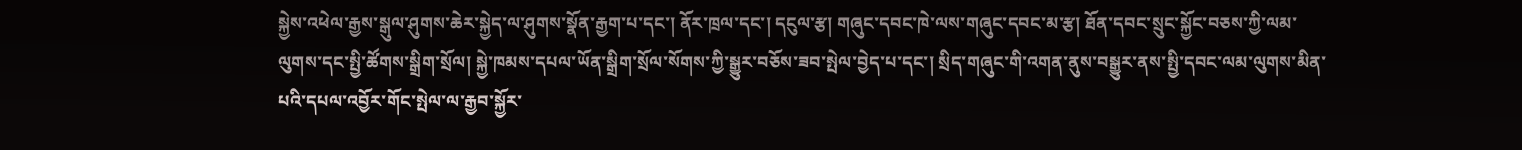སྐྱེས་འཕེལ་རྒྱས་སྒུལ་ཤུགས་ཆེར་སྐྱེད་ལ་ཤུགས་སྣོན་རྒྱག་པ་དང་། ནོར་ཁྲལ་དང་། དངུལ་རྩ། གཞུང་དབང་ཁེ་ལས་གཞུང་དབང་མ་རྩ། ཐོན་དབང་སྲུང་སྐྱོང་བཅས་ཀྱི་ལམ་ལུགས་དང་སྤྱི་ཚོགས་སྒྲིག་སྲོལ། སྐྱེ་ཁམས་དཔལ་ཡོན་སྒྲིག་སྲོལ་སོགས་ཀྱི་སྒྱུར་བཅོས་ཟབ་སྤེལ་བྱེད་པ་དང་། སྲིད་གཞུང་གི་འགན་ནུས་བསྒྱུར་ནས་སྤྱི་དབང་ལམ་ལུགས་མིན་པའི་དཔལ་འབྱོར་གོང་སྤེལ་ལ་རྒྱབ་སྐྱོར་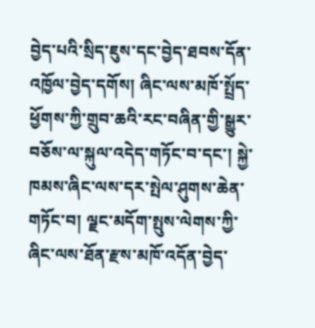བྱེད་པའི་སྲིད་ཇུས་དང་བྱེད་ཐབས་དོན་འཁྱོལ་བྱེད་དགོས། ཞིང་ལས་མཁོ་སྤྲོད་ཕྱོགས་ཀྱི་གྲུབ་ཆའི་རང་བཞིན་གྱི་སྒྱུར་བཅོས་ལ་སྐུལ་འདེད་གཏོང་བ་དང་། སྐྱེ་ཁམས་ཞིང་ལས་དར་སྤེལ་ཤུགས་ཆེན་གཏོང་བ། ལྗང་མདོག་སྤུས་ལེགས་ཀྱི་ཞིང་ལས་ཐོན་རྫས་མཁོ་འདོན་བྱེད་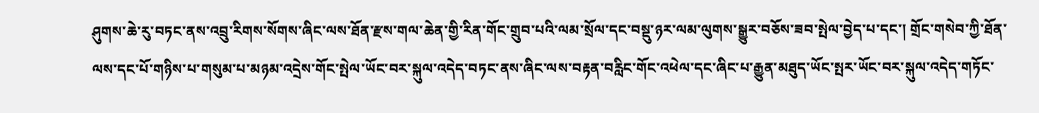ཤུགས་ཆེ་རུ་བཏང་ནས་འབྲུ་རིགས་སོགས་ཞིང་ལས་ཐོན་རྫས་གལ་ཆེན་གྱི་རིན་གོང་གྲུབ་པའི་ལམ་སྲོལ་དང་བསྡུ་ཉར་ལམ་ལུགས་སྒྱུར་བཅོས་ཟབ་སྤེལ་བྱེད་པ་དང་། གྲོང་གསེབ་ཀྱི་ཐོན་ལས་དང་པོ་གཉིས་པ་གསུམ་པ་མཉམ་འདྲེས་གོང་སྤེལ་ཡོང་བར་སྐུལ་འདེད་བཏང་ནས་ཞིང་ལས་བརྟན་བརླིང་གོང་འཕེལ་དང་ཞིང་པ་རྒྱུན་མཐུད་ཡོང་སྤར་ཡོང་བར་སྐུལ་འདེད་གཏོང་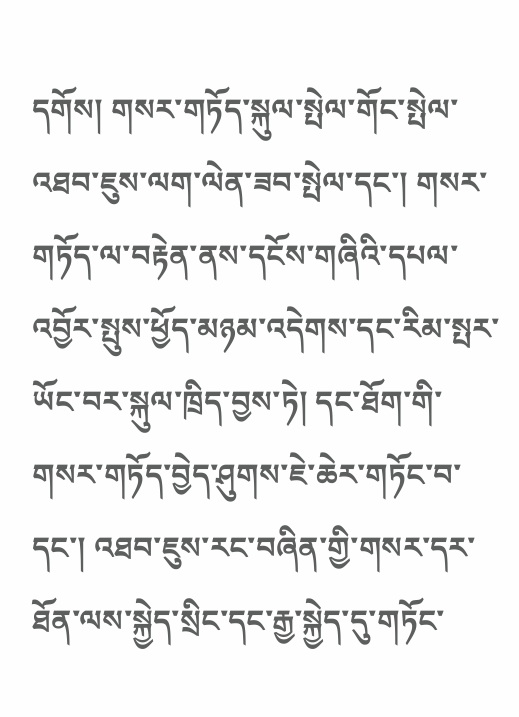དགོས། གསར་གཏོད་སྐུལ་སྤེལ་གོང་སྤེལ་འཐབ་ཇུས་ལག་ལེན་ཟབ་སྤེལ་དང་། གསར་གཏོད་ལ་བརྟེན་ནས་དངོས་གཞིའི་དཔལ་འབྱོར་སྤུས་ཕྱོད་མཉམ་འདེགས་དང་རིམ་སྤར་ཡོང་བར་སྐུལ་ཁྲིད་བྱས་ཏེ། དང་ཐོག་གི་གསར་གཏོད་བྱེད་ཤུགས་ཇེ་ཆེར་གཏོང་བ་དང་། འཐབ་ཇུས་རང་བཞིན་གྱི་གསར་དར་ཐོན་ལས་སྐྱེད་སྲིང་དང་རྒྱ་སྐྱེད་དུ་གཏོང་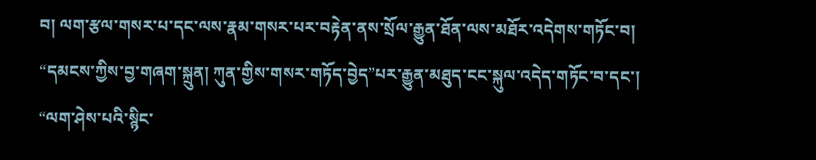བ། ལག་རྩལ་གསར་པ་དང་ལས་རྣམ་གསར་པར་བརྟེན་ནས་སྲོལ་རྒྱུན་ཐོན་ལས་མཐོར་འདེགས་གཏོང་བ། “དམངས་ཀྱིས་བྱ་གཞག་སྐྲུན། ཀུན་གྱིས་གསར་གཏོད་བྱེད”པར་རྒྱུན་མཐུད་ངང་སྐུལ་འདེད་གཏོང་བ་དང་། “ལག་ཤེས་པའི་སྙིང་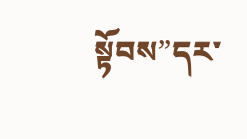སྟོབས”དར་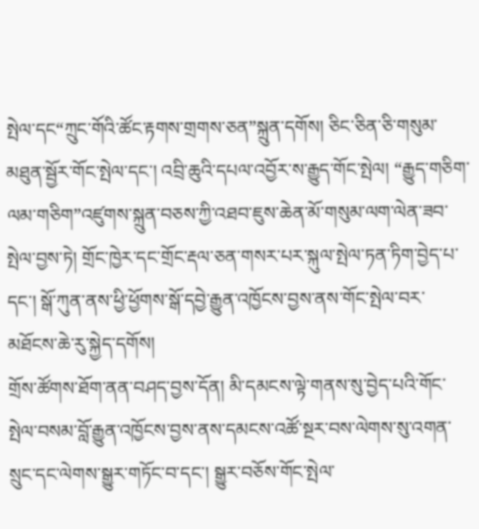སྤེལ་དང“ཀྲུང་གོའི་ཚོང་རྟགས་གྲགས་ཅན”སྐྲུན་དགོས། ཅིང་ཅིན་ཅི་གསུམ་མཐུན་སྦྱོར་གོང་སྤེལ་དང་། འབྲི་ཆུའི་དཔལ་འབྱོར་ས་རྒྱུད་གོང་སྤེལ། “རྒྱུད་གཅིག་ལམ་གཅིག”འཛུགས་སྐྲུན་བཅས་ཀྱི་འཐབ་ཇུས་ཆེན་མོ་གསུམ་ལག་ལེན་ཟབ་སྤེལ་བྱས་ཏེ། གྲོང་ཁྱེར་དང་གྲོང་རྡལ་ཅན་གསར་པར་སྐུལ་སྤེལ་ཏན་ཏིག་བྱེད་པ་དང་། སྒོ་ཀུན་ནས་ཕྱི་ཕྱོགས་སྒོ་དབྱེ་རྒྱུན་འཁྱོངས་བྱས་ནས་གོང་སྤེལ་བར་མཐོངས་ཆེ་རུ་སྐྱེད་དགོས།
གྲོས་ཚོགས་ཐོག་ནན་བཤད་བྱས་དོན། མི་དམངས་ལྟེ་གནས་སུ་བྱེད་པའི་གོང་སྤེལ་བསམ་བློ་རྒྱུན་འཁྱོངས་བྱས་ནས་དམངས་འཚོ་སྔར་བས་ལེགས་སུ་འགན་སྲུང་དང་ལེགས་སྒྱུར་གཏོང་བ་དང་། སྒྱུར་བཅོས་གོང་སྤེལ་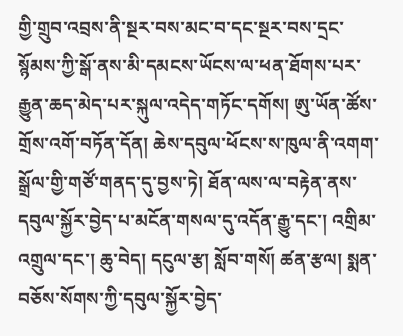གྱི་གྲུབ་འབྲས་ནི་སྔར་བས་མང་བ་དང་སྔར་བས་དྲང་སྙོམས་ཀྱི་སྒོ་ནས་མི་དམངས་ཡོངས་ལ་ཕན་ཐོགས་པར་རྒྱུན་ཆད་མེད་པར་སྐུལ་འདེད་གཏོང་དགོས། ཨུ་ཡོན་ཚོས་གྲོས་འགོ་བཏོན་དོན། ཆེས་དབུལ་ཕོངས་ས་ཁུལ་ནི་འགག་སྒྲོལ་གྱི་གཙོ་གནད་དུ་བྱས་ཏེ། ཐོན་ལས་ལ་བརྟེན་ནས་དབུལ་སྐྱོར་བྱེད་པ་མངོན་གསལ་དུ་འདོན་རྒྱུ་དང་། འགྲིམ་འགྲུལ་དང་། ཆུ་བེད། དངུལ་རྩ། སློབ་གསོ། ཚན་རྩལ། སྨན་བཅོས་སོགས་ཀྱི་དབུལ་སྐྱོར་བྱེད་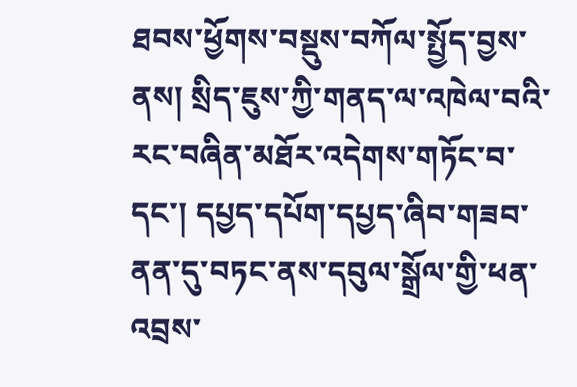ཐབས་ཕྱོགས་བསྡུས་བཀོལ་སྤྱོད་བྱས་ནས། སྲིད་ཇུས་ཀྱི་གནད་ལ་འཁེལ་བའི་རང་བཞིན་མཐོར་འདེགས་གཏོང་བ་དང་། དཔྱད་དཔོག་དཔྱད་ཞིབ་གཟབ་ནན་དུ་བཏང་ནས་དབུལ་སྒྲོལ་གྱི་ཕན་འབྲས་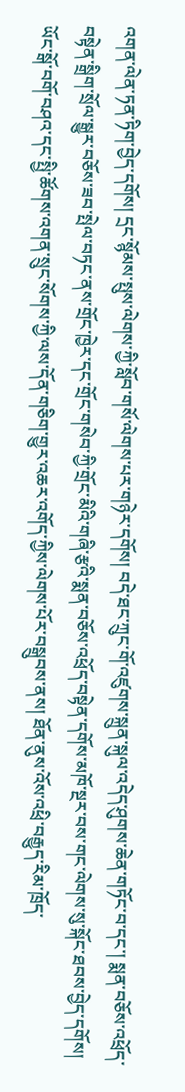འགན་ལེན་ཏན་ཏིག་བྱེད་དགོས། དྲང་སྙོམས་སྤུས་ལེགས་ཀྱི་སློབ་གསོ་ལེགས་པར་གཉེར་དགོས། བདེ་ཐང་ཀྲུང་གོ་འཛུགས་སྐྲུན་སྐུལ་འདེད་ཤུགས་ཆེན་གཏོང་བ་དང་། སྨན་བཅོས་འཕྲོད་བསྟེན་སྒྲིག་སྲོལ་སྒྱུར་བཅོས་ཟབ་སྤེལ་བཏང་ནས་གྲོང་ཁྱེར་དང་གྲོང་གསེབ་ཀྱི་གྲོང་མིའི་གཞི་རྩའི་སྨན་བཅོས་འཕྲོད་བསྟེན་དགོས་མཁོ་སྔར་བས་གང་ལེགས་སུ་སྐོང་ཐབས་བྱེད་དགོས། ཡོང་སྒོ་བགོ་བཤའ་དང་སྤྱི་ཚོགས་འགན་སྲུང་སོགས་ཀྱི་ལས་དོན་གཅིག་གྱུར་འཆར་འགོད་ཀྱིས་ལེགས་པོར་བསྒྲུབས་ནས། ཐོན་ནུས་འོས་འཕྲི་བརྒྱུད་རིམ་ཁྲོད་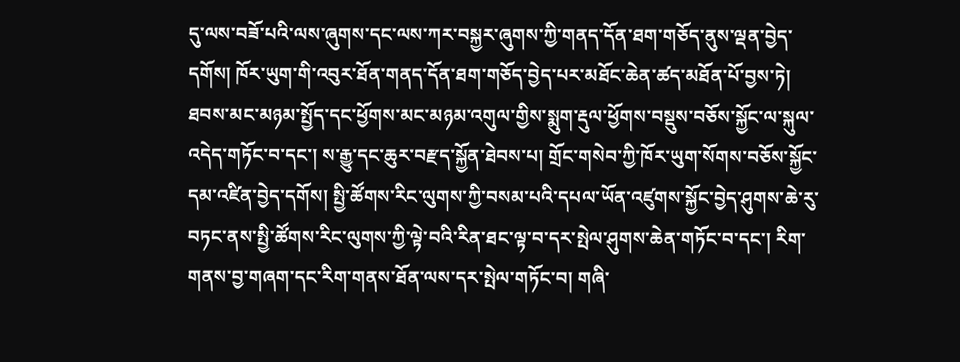དུ་ལས་བཟོ་པའི་ལས་ཞུགས་དང་ལས་ཀར་བསྐྱར་ཞུགས་ཀྱི་གནད་དོན་ཐག་གཅོད་ནུས་ལྡན་བྱེད་དགོས། ཁོར་ཡུག་གི་འབུར་ཐོན་གནད་དོན་ཐག་གཅོད་བྱེད་པར་མཐོང་ཆེན་ཚད་མཐོན་པོ་བྱས་ཏེ། ཐབས་མང་མཉམ་སྤྱོད་དང་ཕྱོགས་མང་མཉམ་འགུལ་གྱིས་སྨུག་རྡུལ་ཕྱོགས་བསྡུས་བཅོས་སྐྱོང་ལ་སྐུལ་འདེད་གཏོང་བ་དང་། ས་རྒྱུ་དང་ཆུར་བརྫད་སྐྱོན་ཐེབས་པ། གྲོང་གསེབ་ཀྱི་ཁོར་ཡུག་སོགས་བཅོས་སྐྱོང་དམ་འཛིན་བྱེད་དགོས། སྤྱི་ཚོགས་རིང་ལུགས་ཀྱི་བསམ་པའི་དཔལ་ཡོན་འཛུགས་སྐྱོང་བྱེད་ཤུགས་ཆེ་རུ་བཏང་ནས་སྤྱི་ཚོགས་རིང་ལུགས་ཀྱི་ལྟེ་བའི་རིན་ཐང་ལྟ་བ་དར་སྤེལ་ཤུགས་ཆེན་གཏོང་བ་དང་། རིག་གནས་བྱ་གཞག་དང་རིག་གནས་ཐོན་ལས་དར་སྤེལ་གཏོང་བ། གཞི་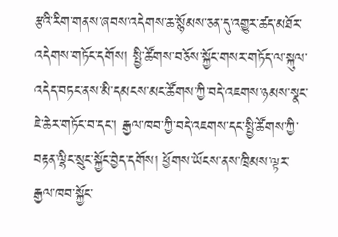རྩའི་རིག་གནས་ཞབས་འདེགས་ཆ་སྙོམས་ཅན་དུ་འགྱུར་ཚད་མཐོར་འདེགས་གཏོང་དགོས། སྤྱི་ཚོགས་བཅོས་སྐྱོང་གསར་གཏོད་ལ་སྐུལ་འདེད་བཏང་ནས་མི་དམངས་མང་ཚོགས་ཀྱི་བདེ་འཇགས་ཉམས་སྣང་ཇེ་ཆེར་གཏོང་བ་དང་། རྒྱལ་ཁབ་ཀྱི་བདེ་འཇགས་དང་སྤྱི་ཚོགས་ཀྱི་བརྟན་ལྷིང་སྲུང་སྐྱོང་བྱེད་དགོས། ཕྱོགས་ཡོངས་ནས་ཁྲིམས་ལྟར་རྒྱལ་ཁབ་སྐྱོང་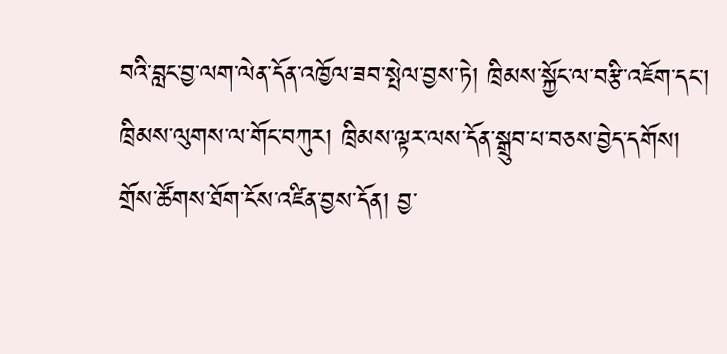བའི་བླང་བྱ་ལག་ལེན་དོན་འཁྱོལ་ཟབ་སྤེལ་བྱས་ཏེ། ཁྲིམས་སྐྱོང་ལ་བརྩི་འཇོག་དང་། ཁྲིམས་ལུགས་ལ་གོང་བཀུར། ཁྲིམས་ལྟར་ལས་དོན་སྒྲུབ་པ་བཅས་བྱེད་དགོས།
གྲོས་ཚོགས་ཐོག་ངོས་འཛིན་བྱས་དོན། བྱ་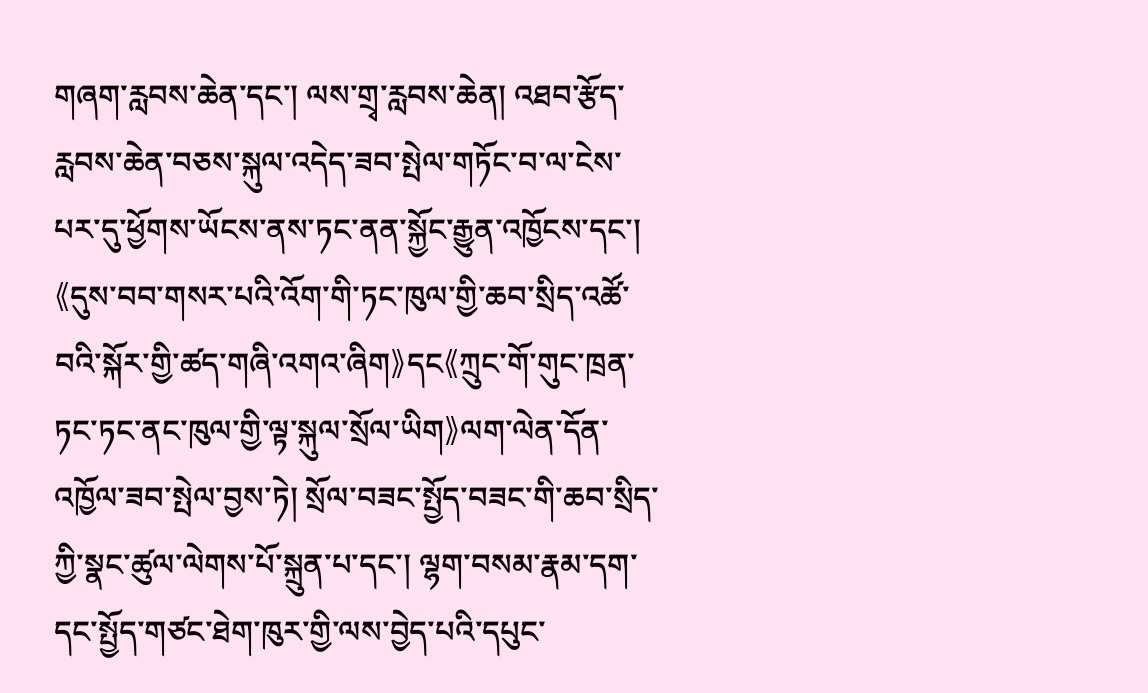གཞག་རླབས་ཆེན་དང་། ལས་གྲྭ་རླབས་ཆེན། འཐབ་རྩོད་རླབས་ཆེན་བཅས་སྐུལ་འདེད་ཟབ་སྤེལ་གཏོང་བ་ལ་ངེས་པར་དུ་ཕྱོགས་ཡོངས་ནས་ཏང་ནན་སྐྱོང་རྒྱུན་འཁྱོངས་དང་། 《དུས་བབ་གསར་པའི་འོག་གི་ཏང་ཁུལ་གྱི་ཆབ་སྲིད་འཚོ་བའི་སྐོར་གྱི་ཚད་གཞི་འགའ་ཞིག》དང《ཀྲུང་གོ་གུང་ཁྲན་ཏང་ཏང་ནང་ཁུལ་གྱི་ལྟ་སྐུལ་སྲོལ་ཡིག》ལག་ལེན་དོན་འཁྱོལ་ཟབ་སྤེལ་བྱས་ཏེ། སྲོལ་བཟང་སྤྱོད་བཟང་གི་ཆབ་སྲིད་ཀྱི་སྣང་ཚུལ་ལེགས་པོ་སྐྲུན་པ་དང་། ལྷག་བསམ་རྣམ་དག་དང་སྤྱོད་གཙང་ཐེག་ཁུར་གྱི་ལས་བྱེད་པའི་དཔུང་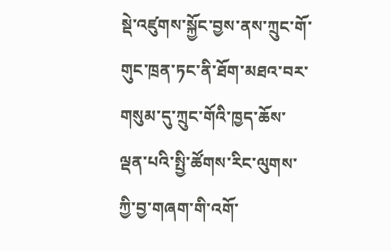སྡེ་འཛུགས་སྐྱོང་བྱས་ནས་ཀྲུང་གོ་གུང་ཁྲན་ཏང་ནི་ཐོག་མཐའ་བར་གསུམ་དུ་ཀྲུང་གོའི་ཁྱད་ཆོས་ལྡན་པའི་སྤྱི་ཚོགས་རིང་ལུགས་ཀྱི་བྱ་གཞག་གི་འགོ་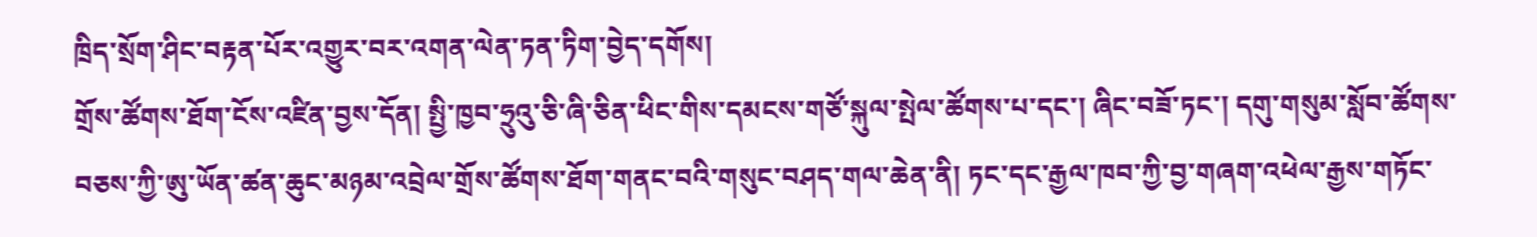ཁྲིད་སྲོག་ཤིང་བརྟན་པོར་འགྱུར་བར་འགན་ལེན་ཏན་ཏིག་བྱེད་དགོས།
གྲོས་ཚོགས་ཐོག་ངོས་འཛིན་བྱས་དོན། སྤྱི་ཁྱབ་ཧྲུའུ་ཅི་ཞི་ཅིན་ཕིང་གིས་དམངས་གཙོ་སྐུལ་སྤེལ་ཚོགས་པ་དང་། ཞིང་བཟོ་ཏང་། དགུ་གསུམ་སློབ་ཚོགས་བཅས་ཀྱི་ཨུ་ཡོན་ཚན་ཆུང་མཉམ་འབྲེལ་གྲོས་ཚོགས་ཐོག་གནང་བའི་གསུང་བཤད་གལ་ཆེན་ནི། ཏང་དང་རྒྱལ་ཁབ་ཀྱི་བྱ་གཞག་འཕེལ་རྒྱས་གཏོང་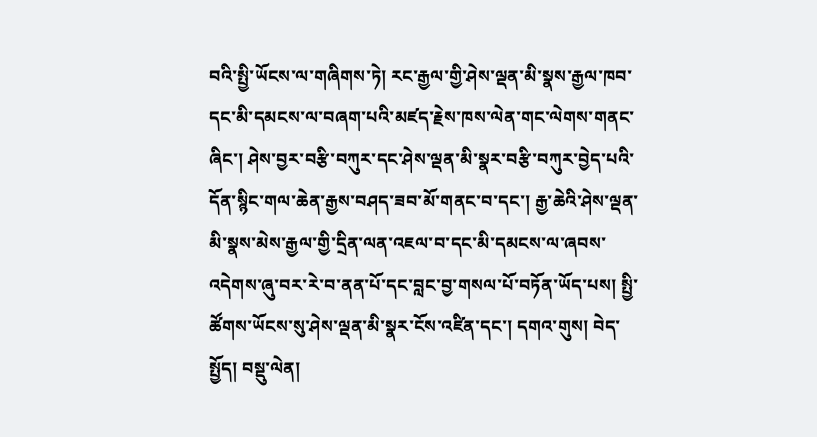བའི་སྤྱི་ཡོངས་ལ་གཞིགས་ཏེ། རང་རྒྱལ་གྱི་ཤེས་ལྡན་མི་སྣས་རྒྱལ་ཁབ་དང་མི་དམངས་ལ་བཞག་པའི་མཛད་རྗེས་ཁས་ལེན་གང་ལེགས་གནང་ཞིང་། ཤེས་བྱར་བརྩི་བཀུར་དང་ཤེས་ལྡན་མི་སྣར་བརྩི་བཀུར་བྱེད་པའི་དོན་སྙིང་གལ་ཆེན་རྒྱས་བཤད་ཟབ་མོ་གནང་བ་དང་། རྒྱ་ཆེའི་ཤེས་ལྡན་མི་སྣས་མེས་རྒྱལ་གྱི་དྲིན་ལན་འཇལ་བ་དང་མི་དམངས་ལ་ཞབས་འདེགས་ཞུ་བར་རེ་བ་ནན་པོ་དང་བླང་བྱ་གསལ་པོ་བཏོན་ཡོད་པས། སྤྱི་ཚོགས་ཡོངས་སུ་ཤེས་ལྡན་མི་སྣར་ངོས་འཛིན་དང་། དགའ་གུས། བེད་སྤྱོད། བསྡུ་ལེན།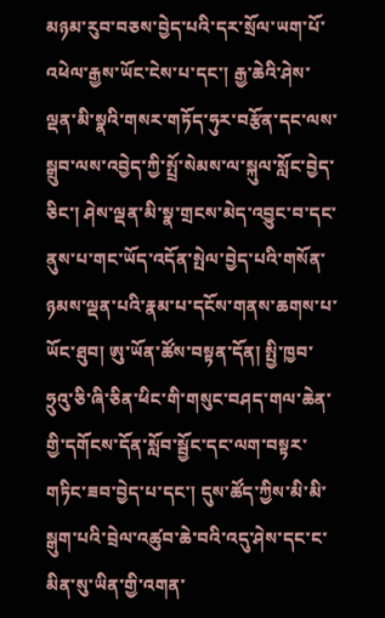མཉམ་རུབ་བཅས་བྱེད་པའི་དར་སྲོལ་ཡག་པོ་འཕེལ་རྒྱས་ཡོང་ངེས་པ་དང་། རྒྱ་ཆེའི་ཤེས་ལྡན་མི་སྣའི་གསར་གཏོད་ཧུར་བརྩོན་དང་ལས་སྒྲུབ་ལས་འབྱེད་ཀྱི་སྤྲོ་སེམས་ལ་སྐུལ་སློང་བྱེད་ཅིང་། ཤེས་ལྡན་མི་སྣ་གྲངས་མེད་འབྱུང་བ་དང་ནུས་པ་གང་ཡོད་འདོན་སྤེལ་བྱེད་པའི་གསོན་ཉམས་ལྡན་པའི་རྣམ་པ་དངོས་གནས་ཆགས་པ་ཡོང་ཐུབ། ཨུ་ཡོན་ཚོས་བསྟན་དོན། སྤྱི་ཁྱབ་ཧྲུའུ་ཅི་ཞི་ཅིན་ཕིང་གི་གསུང་བཤད་གལ་ཆེན་གྱི་དགོངས་དོན་སློབ་སྦྱོང་དང་ལག་བསྟར་གཏིང་ཟབ་བྱེད་པ་དང་། དུས་ཚོད་ཀྱིས་མི་མི་སྒུག་པའི་བྲེལ་འཚུབ་ཆེ་བའི་འདུ་ཤེས་དང་ང་མིན་སུ་ཡིན་གྱི་འགན་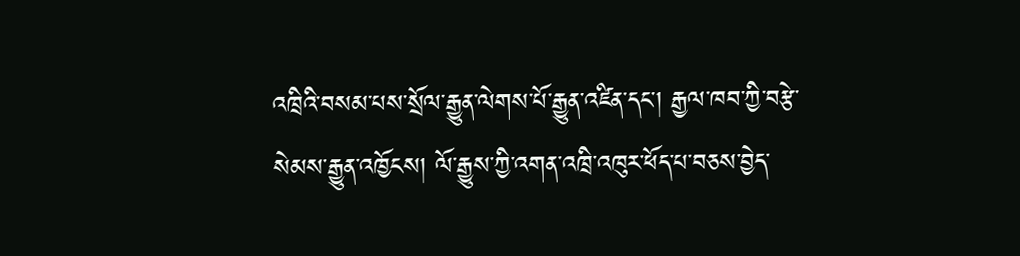འཁྲིའི་བསམ་པས་སྲོལ་རྒྱུན་ལེགས་པོ་རྒྱུན་འཛིན་དང་། རྒྱལ་ཁབ་ཀྱི་བརྩེ་སེམས་རྒྱུན་འཁྱོངས། ལོ་རྒྱུས་ཀྱི་འགན་འཁྲི་འཁུར་ཕོད་པ་བཅས་བྱེད་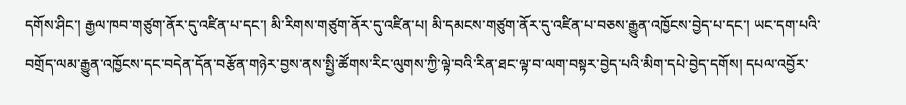དགོས་ཤིང་། རྒྱལ་ཁབ་གཙུག་ནོར་དུ་འཛིན་པ་དང་། མི་རིགས་གཙུག་ནོར་དུ་འཛིན་པ། མི་དམངས་གཙུག་ནོར་དུ་འཛིན་པ་བཅས་རྒྱུན་འཁྱོངས་བྱེད་པ་དང་། ཡང་དག་པའི་བགྲོད་ལམ་རྒྱུན་འཁྱོངས་དང་བདེན་དོན་བརྩོན་གཉེར་བྱས་ནས་སྤྱི་ཚོགས་རིང་ལུགས་ཀྱི་ལྟེ་བའི་རིན་ཐང་ལྟ་བ་ལག་བསྟར་བྱེད་པའི་མིག་དཔེ་བྱེད་དགོས། དཔལ་འབྱོར་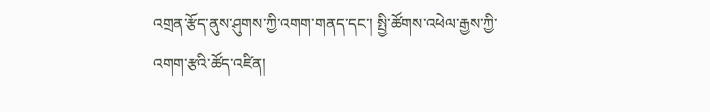འགྲན་རྩོད་ནུས་ཤུགས་ཀྱི་འགག་གནད་དང་། སྤྱི་ཚོགས་འཕེལ་རྒྱས་ཀྱི་འགག་རྩའི་ཚོད་འཛིན།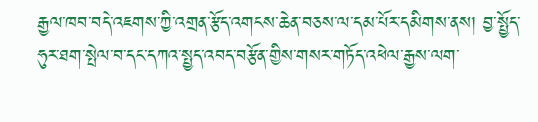རྒྱལ་ཁབ་བདེ་འཇགས་ཀྱི་འགྲན་རྩོད་འགངས་ཆེན་བཅས་ལ་དམ་པོར་དམིགས་ནས། བྱ་སྤྱོད་ཧུར་ཐག་སྤེལ་བ་དང་དཀའ་སྤྱད་འབད་བརྩོན་གྱིས་གསར་གཏོད་འཕེལ་རྒྱས་ལག་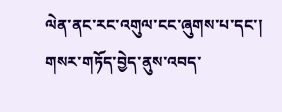ལེན་ནང་རང་འགུལ་ངང་ཞུགས་པ་དང་། གསར་གཏོད་བྱེད་ནུས་འབད་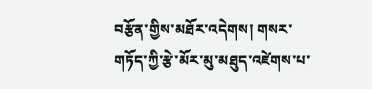བརྩོན་གྱིས་མཐོར་འདེགས། གསར་གཏོད་ཀྱི་རྩེ་མོར་མུ་མཐུད་འཛེགས་པ་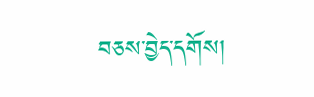བཅས་བྱེད་དགོས།